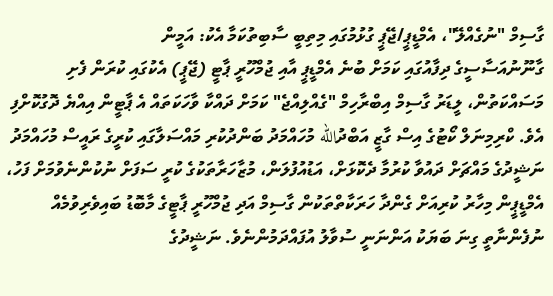ގާސިމް "ނުގެއްލޭ"، އެމްޑީޕީ/ޖޭޕީ ގުޅުމުގައި މިތިބީ ސާބިތުކަމާ އެކު: އަމީން
ގާނޫނުއަސާސީގެ ދިފާއުގައި ކަމަށް ބުނެ އެމްޑީޕީ އާއި ޖުމްހޫރީ ޕާޓީ (ޖޭޕީ) އެކުގައި ކުރަން ފެށި މަސައްކަތުން، ލީޑަރު ގާސިމް އިބްރާހިމް "ގެއްލިއްޖެ" ކަމަށް ދައްކާ ވާހަކަތައް އެ ޕާޓީން އިއްޔެ ދޮގުކޮށްފި އެވެ. ކްރިމިނަލް ކޯޓުގެ އިސް ގާޒީ އަބްދުالله މުހައްމަދު ބަންދުކުރި މައްސަލާގައި ކުރީގެ ރައީސް މުހައްމަދު ނަޝީދުގެ މައްޗަށް ދައުވާ ކުރުމާ ދެކޮޅަށް، އަޑުއުފުލަން، މުޒާހަރާތަކުގެ ކުރީ ސަފަށް ނުކުންނެވުމަށް ފަހު، އެމްޑީޕީން މިހާރު ކުރިއަށް ގެންދާ ހަރަކާތްތަކުން ގާސިމް އަދި ޖުމްހޫރީ ޕާޓީގެ މާބޮޑު ބައިވެރިވުމެއް ނުފެންނާތީ ގިނަ ބަޔަކު އަންނަނީ ސުވާލު އުފައްދަމުންނެވެ. ނަޝީދުގެ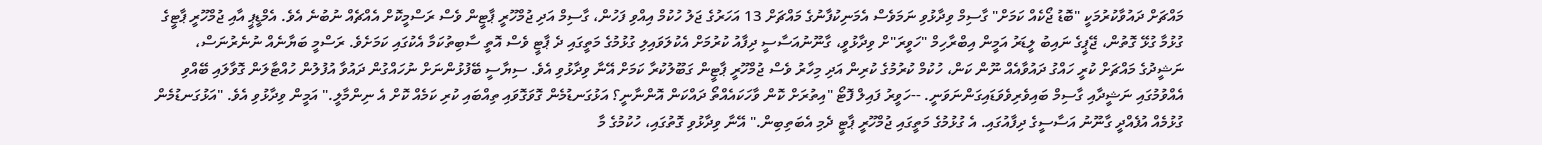މައްޗަށް ދައުވާކުރުމަކީ "ބޮޑު ޖޯކެއް ކަމަށް" ގާސިމް ވިދާޅުވި ނަމަވެސް އެމަނިކުފާނުގެ މައްޗަށް 13 އަހަރުގެ ޖަލު ހުކުމް އިއްވި ފަހުން، ގާސިމް އަދި ޖުމްހޫރީ ޕާޓީން ވެސް ރަސްމީކޮށް އެއްޗެއް ނުބުނެ އެވެ. އެމްޑީޕީ އާއި ޖުމްހޫރީ ޕާޓީގެ ގުޅުމާ ގުޅޭ ގޮތުން، ޖޭޕީގެ ނައިބު ލީޑަރު އަމީން އިބްރާހިމް "ހަވީރަ"ށް ވިދާޅުވީ، ގާނޫނުއަސާސީ ދިފާއު ކުރުމަށް އެކުލަވައިލި ގުޅުމުގެ މަތީގައި ދެ ޕާޓީ ވެސް އޮތީ ސާބިތުކަމާ އެކުގައި ކަމަށެވެ. ރަސްމީ ބަޔާނެއް ނުނެރުނަސް، ނަޝީދުގެ މައްޗަށް ކުރީ ހައްގު ދައުވާއެއް ނޫން ކަން، ހުކުމް ކުރުމުގެ ކުރިން އަދި މިހާރު ވެސް ޖުމްހޫރީ ޕާޓީން ގަބޫލުކުރާ ކަމަށް އޭނާ ވިދާޅުވި އެވެ. ސިޔާސީ ބޭފުޅުންނަށް ނުހައްގުން ދައުވާ އުފުލުން ހުއްޓާލަން ގޮވާލައި ބޭއްވި އެއްވުމުގައި ނަޝީދާއި ގާސިމް ބައިވެރިވެވަޑައިގަންނަވަނީ. --ހަވީރު ފައިލް ފޮޓޯ "އިތުރަށް ކޮން ވާހަކައެއްތޯ ދައްކަން އޮންނާނީ؟ އަޅުގަނޑުމެން ގޮވަގޮވައި ތިއްބައި ކުރި ކަމެއް ކޮށް އެ ނިންމާލީ." އަމީން ވިދާޅުވި އެވެ. "އަޅުގަނޑުމެން ގުޅުމެއް އުފެއްދީ ގާނޫނު އަސާސީގެ ދިފާއުގައި. އެ ގުޅުމުގެ މަތީގައި ޖުމްހޫރީ ޕާޓީ ދެމި އެބަތިބިން." އޭނާ ވިދާޅުވި ގޮތުގައި، ހުކުމުގެ މާ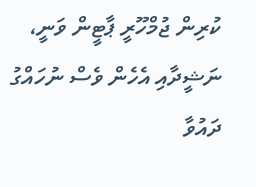ކުރިން ޖުމްހޫރީ ޕާޓީން ވަނީ، ނަޝީދާއި އެހެން ވެސް ނުހައްގު ދައުވާ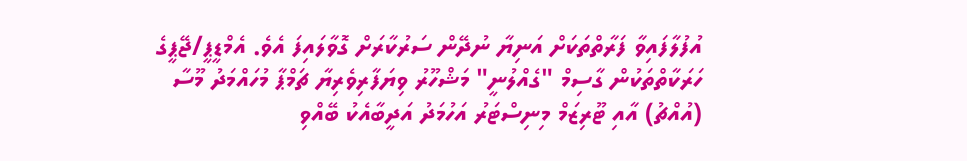އުފުލާފައިވާ ފަރާތްތަކަށް އަނިޔާ ނުދޭން ސަރުކާރަށް ގޮވާލައިފަ އެވެ. އެމްޑީޕީ/ޖޭޕީގެ ހަރަކާތްތަކުން ގާސިމް "ގެއްލުނީ" މަޝްހޫރު ވިޔަފާރިވެރިޔާ ޗަމްޕާ މުހައްމަދު މޫސާ (އުއްޗު) އާއި ޓޫރިޒަމް މިނިސްޓަރު އަހުމަދު އަދީބާއެކު ބޭއްވި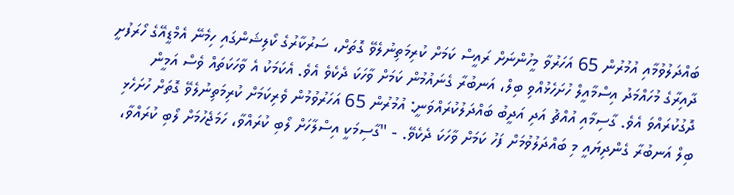ބައްދަލުވުމާއި އުމުރުން 65 އަހަރުވާ މީހުންނަށް ރައީސް ކަމަށް ކުރިމަތިނުލެވޭ ގޮތަށް، ސަރުކާރުގެ ކޯލިޝަންގައި ހިމެނޭ އެމްޑީއޭގެ ހޯރަފުށީ ދާއިރާގެ މުހައްމަދު އިސްމާއީލް ހުށަހެޅުއްވި ބިލް، އަނބުރާ ގެނައުމުން ކަމަށް ވާހަކަ ދެކެވެ އެވެ. އެކަމަކު އެ ވާހަކަތައް ވެސް އަމީން ދޮގުކުރައްވަ އެވެ. ގާސިމާއި އުއްޗު އަދި އަދީބު ބައްދަލުކުރައްވަނީ: އުމުރުން 65 އަހަރުވުމުން ވެރިކަމަށް ކުރިމަތިނުލެވޭ ގޮތަށް ހުށަހެޅި ބިލް އަނބުރާ ގެންދިޔައީ މި ބައްދަލުވުމަށް ފަހު ކަމަށް ވާހަކަ ދެކެވޭ. - "ގާސިމަކީ އިސްލާހަށް ލޯބި ކުރައްވާ، ހަމަޖެހުމަށް ލޯބި ކުރައްވާ،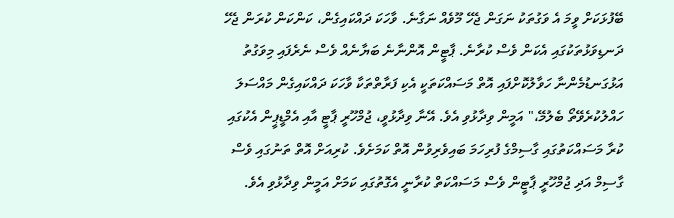ބޭފުޅަކަށް ވީމަ އެ ވަގުތަކު ނަގަން ޖެހޭ މޫވެއް ނަގާނެ. ވާހަކަ ދައްކައިގެން، ކަންކަން ކުރަން ޖެހޭ ދަނޑިވަޅުތަކުގައި އެކަން ވެސް ކުރާނެ. ޕާޓީން އޮންނާނެ ބަޔާނެއް ވެސް ނެރެފައި މިވަގުތު އަޅުގަނޑުމެންނާ ހަވާލުކޮށްފައި އޮތް މަސައްކަތަކީ އެކި ފަރާތްތަކާ ވާހަކަ ދައްކައިގެން މައްސަލަ ހައްލުކުރެވޭތޯ ބެލުމޭ،" އަމީން ވިދާޅުވި އެވެ. އޭނާ ވިދާޅުވީ، ޖުމްހޫރީ ޕާޓީ އާއި އެމްޑީޕީން އެކުގައި ކުރާ މަސައްކަތުގައި ގާސިމްގެ ފުރިހަމަ ބައިވެރިވުން އޮތް ކަމަށެވެ. ކުރިއަށް އޮތް ތަނުގައި ވެސް ގާސިމް އަދި ޖުމްހޫރީ ޕާޓީން ވެސް މަސައްކަތް ކުރާނީ އެގޮތުގައި ކަމަށް އަމީން ވިދާޅުވި އެވެ.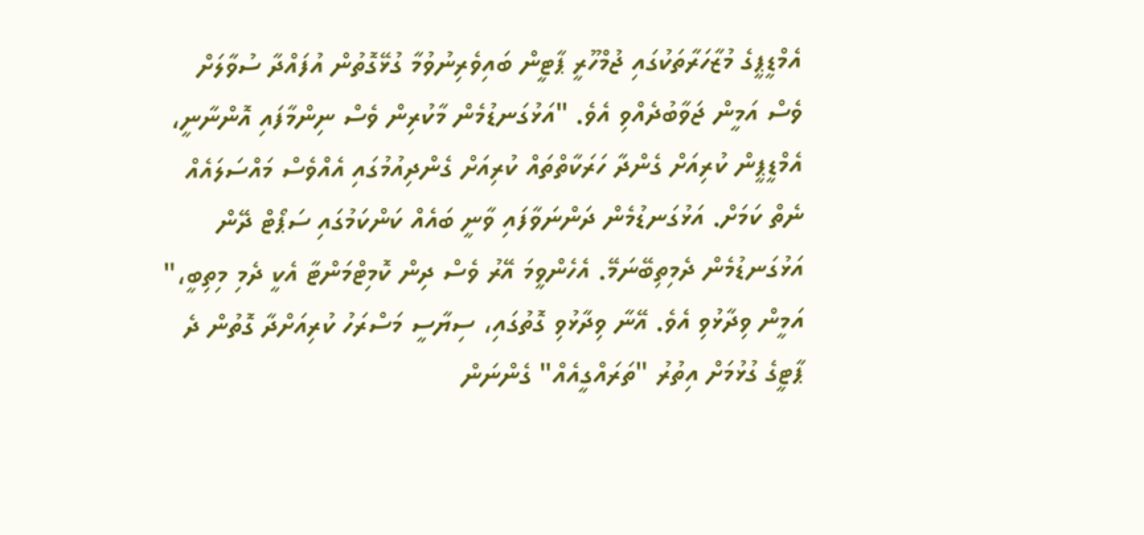އެމްޑީޕީގެ މުޒާހަރާތަކުގައި ޖުމްހޫރީ ޕާޓީން ބައިވެރިނުވުމާ ގުޅޭގޮތުން އުފައްދާ ސުވާލަށް ވެސް އަމީން ޖަވާބުދެއްވި އެވެ. "އަޅުގަނޑުމެން މާކުރިން ވެސް ނިންމާފައި އޮންނާނީ، އެމްޑީޕީން ކުރިއަށް ގެންދާ ހަރަކާތްތައް ކުރިއަށް ގެންދިއުމުގައި އެއްވެސް މައްސަލައެއް ނެތް ކަމަށް. އަޅުގަނޑުމެން ދަންނަވާފައި ވާނީ ބައެއް ކަންކަމުގައި ސަޕޯޓް ދޭން އަޅުގަނޑުމެން ދެމިތިބޭނަމޭ. އެހެންވީމަ އޭރު ވެސް ދިން ކޮމިޓްމަންޓާ އެކީ ދެމި މިތިބީ،" އަމީން ވިދާޅުވި އެވެ. އޭނާ ވިދާޅުވި ގޮތުގައި، ސިޔާސީ މަސްރަހު ކުރިއަށްދާ ގޮތުން ދެ ޕާޓީގެ ގުޅުމަށް އިތުރު "ތަރައްގީއެއް" ގެންނަން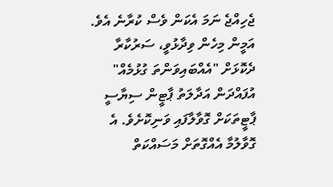ޖެހިއްޖެ ނަމަ އެކަން ވެސް ކުރާނެ އެވެ. އަމީން މިހެން ވިދާޅުވީ، ސަރުކާރާ ދެކޮޅަށް "އެއްބައިވަންތަ ގުޅުމެއް" އުފައްދަން އަދާލަތު ޕާޓީން ސިޔާސީ ޕާޓީތަކަށް ގޮވާލާފައި ވަނިކޮށެވެ. އެ ގޮވާލުމާ އެއްގޮތަށް މަސައްކަތް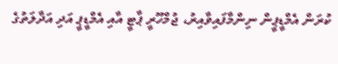ކުރަން އެމްޑީޕީން ނިންމާފައިވާއިރު، ޖުމްހޫރީ ޕާޓީ އާއި އެމްޑީޕީ އަދި އަދާލަތުގެ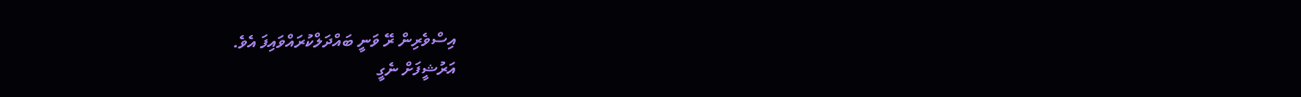އިސްވެރިން ރޭ ވަނީ ބައްދަލްކުރައްވައިފަ އެވެ.
އަރުޝީފަށް ނެގީ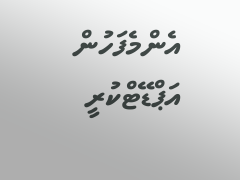އެންމެފަހުން އަޕްޑޭޓްކުރީ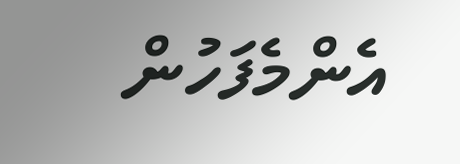އެންމެފަހުން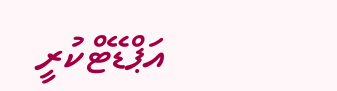އަޕްޑޭޓްކުރީ